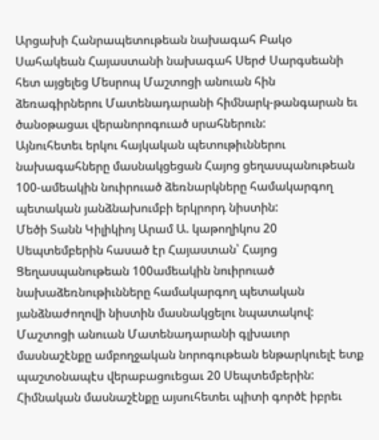Արցախի Հանրապետութեան նախագահ Բակօ Սահակեան Հայաստանի նախագահ Սերժ Սարգսեանի հետ այցելեց Մեսրոպ Մաշտոցի անուան հին ձեռագիրներու Մատենադարանի հիմնարկ-թանգարան եւ ծանօթացաւ վերանորոգուած սրահներուն:
Այնուհետեւ երկու հայկական պետութիւններու նախագահները մասնակցեցան Հայոց ցեղասպանութեան 100-ամեակին նուիրուած ձեռնարկները համակարգող պետական յանձնախումբի երկրորդ նիստին:
Մեծի Տանն Կիլիկիոյ Արամ Ա. կաթողիկոս 20 Սեպտեմբերին հասած էր Հայաստան՝ Հայոց Ցեղասպանութեան 100ամեակին նուիրուած նախաձեռնութիւնները համակարգող պետական յանձնաժողովի նիստին մասնակցելու նպատակով:
Մաշտոցի անուան Մատենադարանի գլխաւոր մասնաշէնքը ամբողջական նորոգութեան ենթարկուելէ ետք պաշտօնապէս վերաբացուեցաւ 20 Սեպտեմբերին: Հիմնական մասնաշէնքը այսուհետեւ պիտի գործէ իբրեւ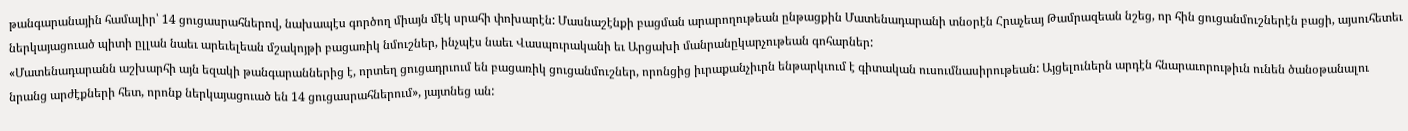թանգարանային համալիր՝ 14 ցուցասրահներով, նախապէս գործող միայն մէկ սրահի փոխարէն: Մասնաշէնքի բացման արարողութեան ընթացքին Մատենադարանի տնօրէն Հրաչեայ Թամրազեան նշեց, որ հին ցուցանմուշներէն բացի, այսուհետեւ ներկայացուած պիտի ըլլան նաեւ արեւելեան մշակոյթի բացառիկ նմուշներ, ինչպէս նաեւ Վասպուրականի եւ Արցախի մանրանըկարչութեան գոհարներ:
«Մատենադարանն աշխարհի այն եզակի թանգարաններից է, որտեղ ցուցադրւում են բացառիկ ցուցանմուշներ, որոնցից իւրաքանչիւրն ենթարկւում է գիտական ուսումնասիրութեան: Այցելուներն արդէն հնարաւորութիւն ունեն ծանօթանալու նրանց արժէքների հետ, որոնք ներկայացուած են 14 ցուցասրահներում», յայտնեց ան: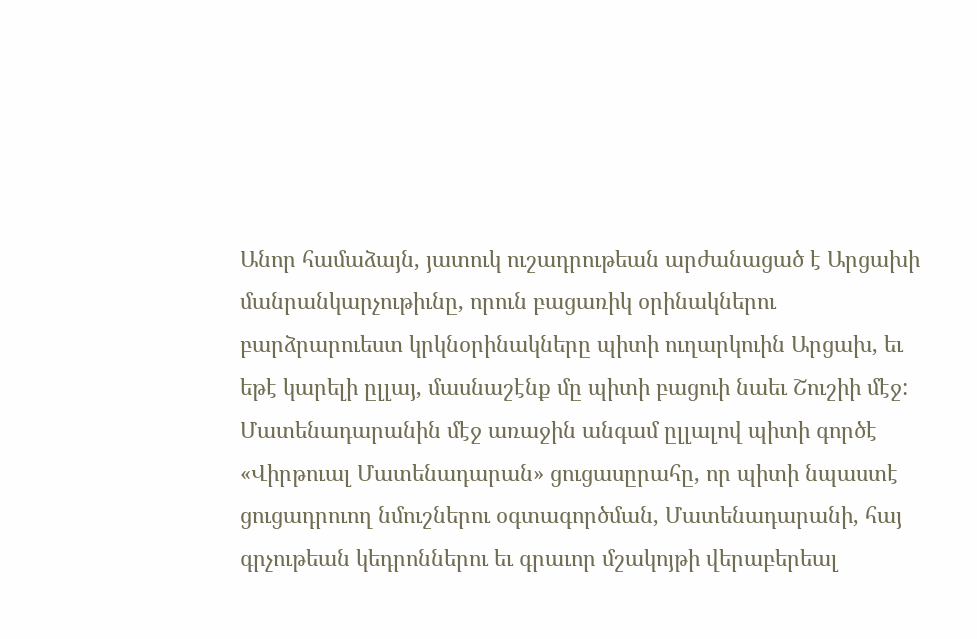Անոր համաձայն, յատուկ ուշադրութեան արժանացած է Արցախի մանրանկարչութիւնը, որուն բացառիկ օրինակներու բարձրարուեստ կրկնօրինակները պիտի ուղարկուին Արցախ, եւ եթէ կարելի ըլլայ, մասնաշէնք մը պիտի բացուի նաեւ Շուշիի մէջ:
Մատենադարանին մէջ առաջին անգամ ըլլալով պիտի գործէ «Վիրթուալ Մատենադարան» ցուցասըրահը, որ պիտի նպաստէ ցուցադրուող նմուշներու օգտագործման, Մատենադարանի, հայ գրչութեան կեդրոններու եւ գրաւոր մշակոյթի վերաբերեալ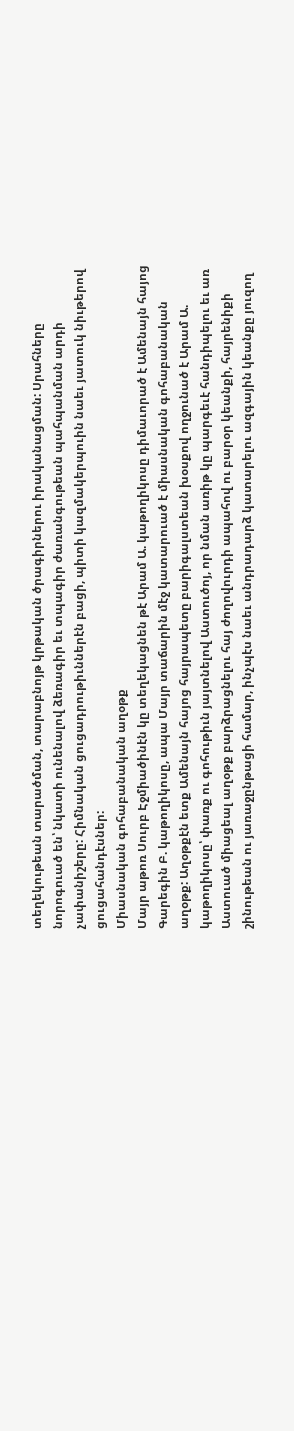տեղեկութեան տարածման, տարաբնոյթ կրթական ծրագիրներու իրականացման: Սրահները նորոգուած են՝ նկատի ունենալով ձեռագիր եւ տպագիր ժառանգութեան պահպանման արդի չափանիշերը: Հիմնական ցուցադրութիւններէն բացի, պիտի կազմակերպուին նաեւ յատուկ նիւթերով ցուցահանդէսներ:
Միասնական գոհաբանական աղօթք
Մայր աթոռ Սուրբ Էջմիածինէն կը տեղեկացնեն թէ Արամ Ա. կաթողիկոսը դիմաւորած է Ամենայն հայոց Գարեգին Բ. կաթողիկոսը, ապա Մայր տաճարին մէջ կատարուած է միասնական գոհաբանական աղօթք: Աղօթքէն ետք Ամենայն հայոց հայրապետը բարիգալստեան խօսքով ողջունած է Արամ Ա. կաթողիկոսը՝ փառք ու գոհութիւն յայտնելով Աստուծոյ, որ նման առիթ կը պարգեւէ հանդիպելու եւ առ Աստուած միացեալ աղօթք բարձրացնելու հայ ժողովուրդի ապահով ու բարօր կեանքի, հայրենիքի շինութեան ու յառաջընթացի համար, ինչպէս նաեւ անդրադարձ կատարելու ազգային կեանքը յուզող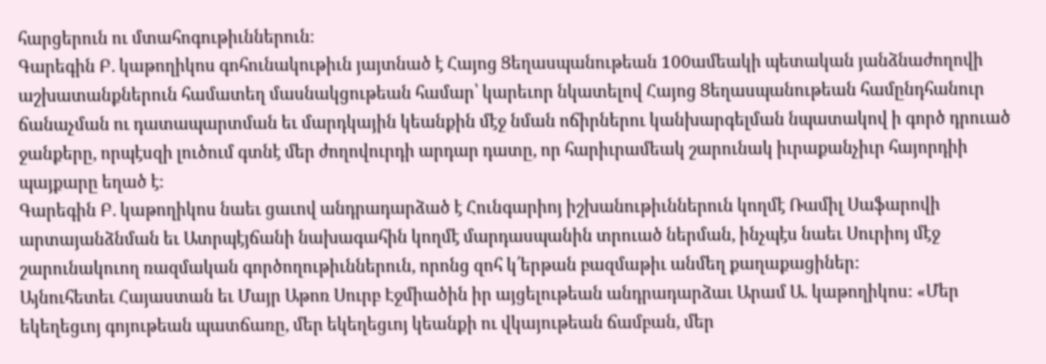հարցերուն ու մտահոգութիւններուն։
Գարեգին Բ. կաթողիկոս գոհունակութիւն յայտնած է Հայոց Ցեղասպանութեան 100ամեակի պետական յանձնաժողովի աշխատանքներուն համատեղ մասնակցութեան համար՝ կարեւոր նկատելով Հայոց Ցեղասպանութեան համընդհանուր ճանաչման ու դատապարտման եւ մարդկային կեանքին մէջ նման ոճիրներու կանխարգելման նպատակով ի գործ դրուած ջանքերը, որպէսզի լուծում գտնէ մեր ժողովուրդի արդար դատը, որ հարիւրամեակ շարունակ իւրաքանչիւր հայորդիի պայքարը եղած է:
Գարեգին Բ. կաթողիկոս նաեւ ցաւով անդրադարձած է Հունգարիոյ իշխանութիւններուն կողմէ Ռամիլ Սաֆարովի արտայանձնման եւ Ատրպէյճանի նախագահին կողմէ մարդասպանին տրուած ներման, ինչպէս նաեւ Սուրիոյ մէջ շարունակուող ռազմական գործողութիւններուն, որոնց զոհ կ՛երթան բազմաթիւ անմեղ քաղաքացիներ:
Այնուհետեւ Հայաստան եւ Մայր Աթոռ Սուրբ Էջմիածին իր այցելութեան անդրադարձաւ Արամ Ա. կաթողիկոս: «Մեր եկեղեցւոյ գոյութեան պատճառը, մեր եկեղեցւոյ կեանքի ու վկայութեան ճամբան, մեր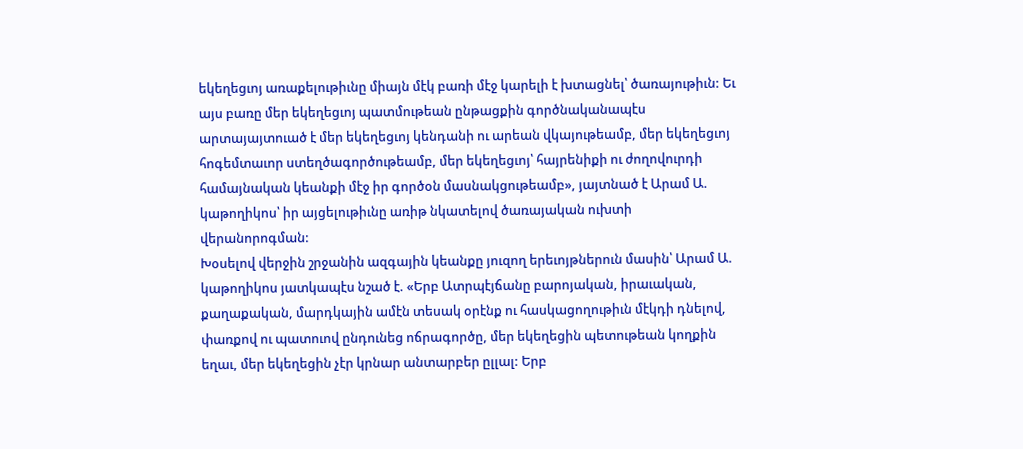եկեղեցւոյ առաքելութիւնը միայն մէկ բառի մէջ կարելի է խտացնել՝ ծառայութիւն: Եւ այս բառը մեր եկեղեցւոյ պատմութեան ընթացքին գործնականապէս արտայայտուած է մեր եկեղեցւոյ կենդանի ու արեան վկայութեամբ, մեր եկեղեցւոյ հոգեմտաւոր ստեղծագործութեամբ, մեր եկեղեցւոյ՝ հայրենիքի ու ժողովուրդի համայնական կեանքի մէջ իր գործօն մասնակցութեամբ», յայտնած է Արամ Ա. կաթողիկոս՝ իր այցելութիւնը առիթ նկատելով ծառայական ուխտի վերանորոգման:
Խօսելով վերջին շրջանին ազգային կեանքը յուզող երեւոյթներուն մասին՝ Արամ Ա. կաթողիկոս յատկապէս նշած է. «Երբ Ատրպէյճանը բարոյական, իրաւական, քաղաքական, մարդկային ամէն տեսակ օրէնք ու հասկացողութիւն մէկդի դնելով, փառքով ու պատուով ընդունեց ոճրագործը, մեր եկեղեցին պետութեան կողքին եղաւ, մեր եկեղեցին չէր կրնար անտարբեր ըլլալ: Երբ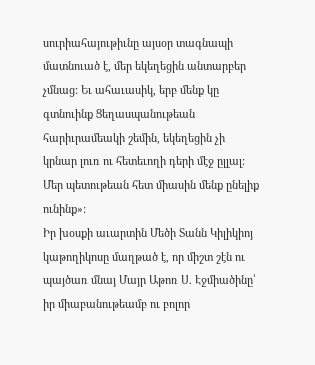սուրիահայութիւնը այսօր տագնապի մատնուած է, մեր եկեղեցին անտարբեր չմնաց: Եւ ահաւասիկ, երբ մենք կը գտնուինք Ցեղասպանութեան հարիւրամեակի շեմին, եկեղեցին չի կրնար լուռ ու հետեւողի դերի մէջ ըլլալ: Մեր պետութեան հետ միասին մենք ընելիք ունինք»:
Իր խօսքի աւարտին Մեծի Տանն Կիլիկիոյ կաթողիկոսը մաղթած է, որ միշտ շէն ու պայծառ մնայ Մայր Աթոռ Ս. Էջմիածինը՝ իր միաբանութեամբ ու բոլոր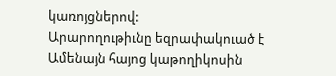կառոյցներով:
Արարողութիւնը եզրափակուած է Ամենայն հայոց կաթողիկոսին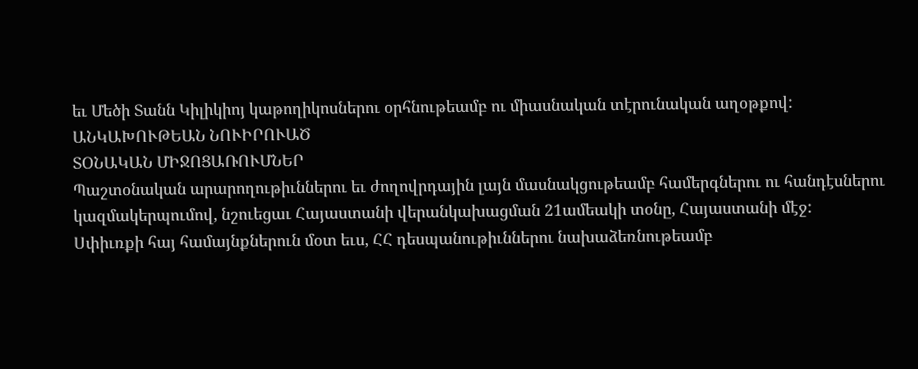եւ Մեծի Տանն Կիլիկիոյ կաթողիկոսներու օրհնութեամբ ու միասնական տէրունական աղօթքով:
ԱՆԿԱԽՈՒԹԵԱՆ ՆՈՒԻՐՈՒԱԾ
ՏՕՆԱԿԱՆ ՄԻՋՈՑԱՌՈՒՄՆԵՐ
Պաշտօնական արարողութիւններու եւ ժողովրդային լայն մասնակցութեամբ համերգներու ու հանդէսներու կազմակերպումով, նշուեցաւ Հայաստանի վերանկախացման 21ամեակի տօնը, Հայաստանի մէջ:
Սփիւռքի հայ համայնքներուն մօտ եւս, ՀՀ դեսպանութիւններու նախաձեռնութեամբ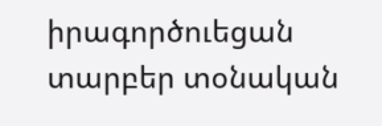իրագործուեցան տարբեր տօնական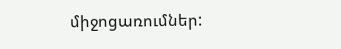միջոցառումներ: